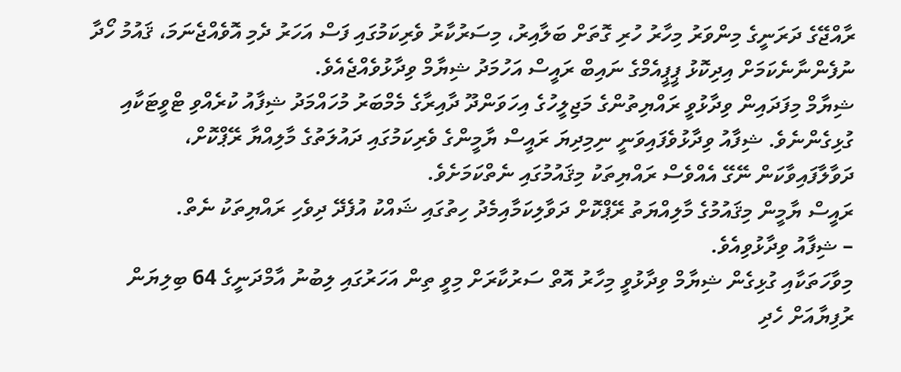ރާއްޖޭގެ ދަރަނީގެ މިންވަރު މިހާރު ހުރި ގޮތަށް ބަލާއިރު، މިސަރުކާރު ވެރިކަމުގައި ފަސް އަހަރު ދެމި އޮވެއްޖެނަމަ، ޤައުމު ހޯދާ ނުފެންނާނެކަމަށް އިދިކޮޅު ޕީޕީއެމްގެ ނައިބް ރައީސް އަހުމަދު ޝިޔާމް ވިދާޅުވެއްޖެއެވެ.
ޝިޔާމް މިފަދައިން ވިދާޅުވީ ރައްޔިތުންގެ މަޖިލީހުގެ އިހަވަންދޫ ދާއިރާގެ މެމްބަރު މުހައްމަދު ޝިފާއު ކުރެއްވި ޓްވީޓަކާއި ގުޅިގެންނެވެ. ޝިފާއު ވިދާޅުވެފައިވަނީ ނިމިދިޔަ ރައީސް ޔާމީންގެ ވެރިކަމުގައި ދައުލަތުގެ މާލިއްޔާ ރޭޕްކޮށް، ދަވާލާފައިވާކަން ނޭގޭ އެއްވެސް ރައްޔިތަކު މިޤައުމުގައި ނެތްކަމަށެވެ.
ރައީސް ޔާމީން މިޤައުމުގެ މާލިއްޔަތު ރޭޕްކޮށް ދަވާލިކަމާއިމެދު ހިތުގައި ޝައްކު އުފެދޭ ދިވެހި ރައްޔިތަކު ނެތް.
– ޝިފާއު ވިދާޅުވިއެވެ.
މިވާހަތަކާއި ގުޅިގެން ޝިޔާމް ވިދާޅުވީ މިހާރު އޮތް ސަރުކާރަށް މިވީ ތިން އަހަރުގައި ލިބުނު އާމްދަނީގެ 64 ބިލިޔަން ރުފިޔާއަށް ހެދި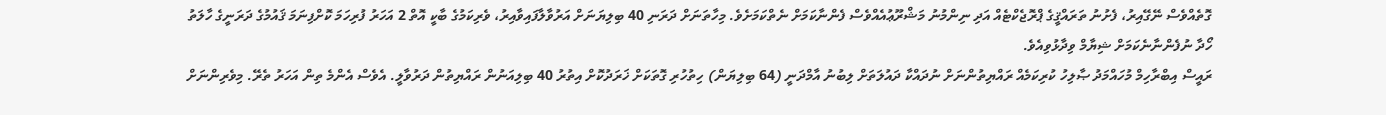ގޮތެއްވެސް ނޭގޭއިރު، ފެށުނު ތަރައްޤީގެ ޕްރޮޖެކްޓެއް އަދި ނިންމުނު މަޝްރޫޢުއެއްވެސް ފެންނާކަމަށް ނެތްކަމަށެވެ. މިހާތަނަށް ދަރަނި 40 ބިލިޔަނަށް އަރުވާލާފައިވާއިރު، ވެރިކަމުގެ ބާކީ އޮތް 2 އަހަރު ފުރިހަމަ ކޮށްފިނަމަ ޤައުމުގެ ދަރަނީގެ ހާލަތު ހޯދާ ނުފެންނާނެކަމަށް ޝިޔާމް ވިދާޅުވިއެވެ.
ރައީސް އިބްރާހިމް މުހައްމަދު ޞާލިހު ކުރިކަމެއް ރައްޔިތުންނަށް ނުދައްކާ ދައުލަތަށް ލިބުނު އާމްދަނީ (64 ބިލިޔަން) ހިތުހުރި ގޮތަކަށް ޚަރަދުކޮށް އިތުރު 40 ބިލިއަނުން ރައްޔިތުން ދަރުވާލީ. އެވެސް އެންމެ ތިން އަހަރު ތެރޭ. މިވެރިންނަށް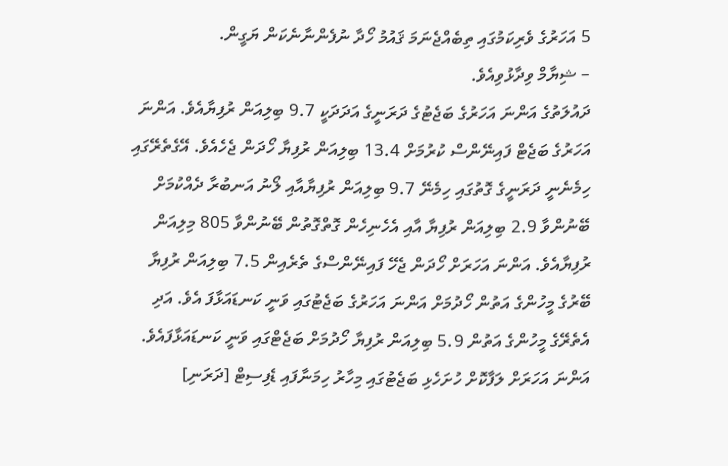5 އަހަރުގެ ވެރިކަމުގައި ތިބެއްޖެނަމަ ޤައުމު ހޯދާ ނުފެންނާނެކަން ޔަގީން.
– ޝިޔާމް ވިދާޅުވިއެވެ.
ދައުލަތުގެ އަންނަ އަހަރުގެ ބަޖެޓުގެ ދަރަނީގެ އަދަދަކީ 9.7 ބިލިއަން ރުފިޔާއެވެ. އަންނަ އަހަރުގެ ބަޖެޓް ފައިނޭންސް ކުރުމަށް 13.4 ބިލިއަން ރުފިޔާ ހޯދަން ޖެހެއެވެ. އޭގެތެރޭގައި ހިމެނެނީ ދަރަނީގެ ގޮތުގައި ހިމެނޭ 9.7 ބިލިއަން ރުފިޔާއާއި ލޯނު އަނބުރާ ދެއްކުމަށް ބޭނުންވާ 2.9 ބިލިއަން ރުފިޔާ އާއި އެހެނިހެން ގޮތްގޮތުން ބޭނުންވާ 805 މިލިއަން ރުފިޔާއެވެ. އަންނަ އަހަރަށް ހޯދަން ޖެހޭ ފައިނޭންސްގެ ތެރެއިން 7.5 ބިލިއަން ރުފިޔާ ބޭރުގެ މީހުންގެ އަތުން ހޯދުމަށް އަންނަ އަހަރުގެ ބަޖެޓުގައި ވަނީ ކަނޑައަޅާފަ އެވެ. އަދި އެތެރޭގެ މީހުންގެ އަތުން 5.9 ބިލިއަން ރުފިޔާ ހޯދުމަށް ބަޖެޓްގައި ވަނީ ކަނޑައަޅާފައެވެ.
އަންނަ އަހަރަށް ލަފާކޮށް ހުށަހެޅި ބަޖެޓުގައި މިހާރު ހިމަނާފައި ޑެފިސިޓް [ދަރަނި]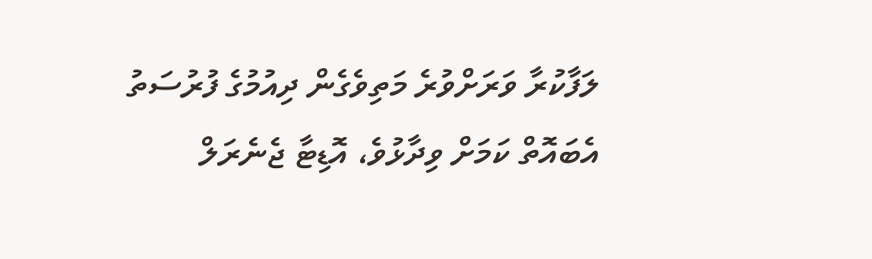ލަފާކުރާ ވަރަށްވުރެ މަތިވެގެން ދިއުމުގެ ފުރުސަތު އެބައޮތް ކަމަށް ވިދާޅުވެ، އޮޑިޓާ ޖެނެރަލް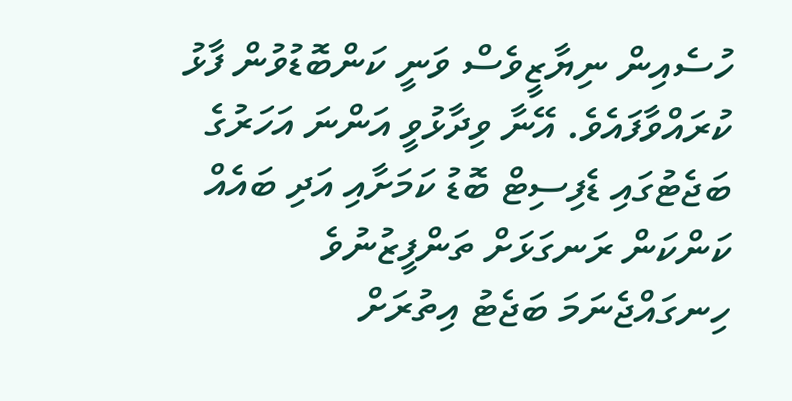ހުސެއިން ނިޔާޒީވެސް ވަނީ ކަންބޮޑުވުން ފާޅު ކުރައްވާފައެވެ. އޭނާ ވިދާޅުވީ އަންނަ އަހަރުގެ ބަޖެޓުގައި ޑެފިސިޓް ބޮޑު ކަމަށާއި އަދި ބައެއް ކަންކަން ރަނގަޅަށް ތަންފީޒުނުވެ ހިނގައްޖެނަމަ ބަޖެޓު އިތުރަށް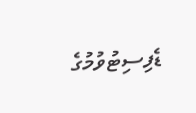ޑެފިސިޓުވުމުގެ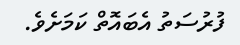ފުރުސަތު އެބައޮތް ކަމަށެވެ.